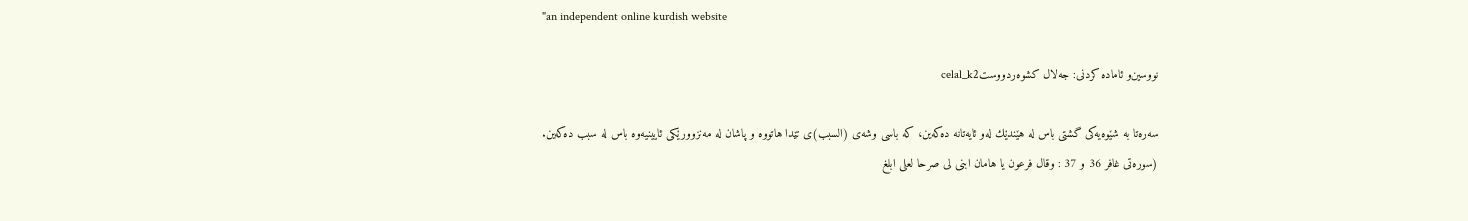"an independent online kurdish website

نووسین‌و ئاماده‌ كردنی: جه‌لال كشوه‌ردووستcelal_k2

سه‌ره‌تا به‌ شێوه‌یه‌كی‌ گشتی‌ باس له‌ هێندێك له‌‌و ئایه‌تانه‌ ده‌كه‌ین، كه‌ باسی‌ وشه‌ی‌ (السبب)ی‌ تێدا هاتووه‌ ‌و پاشان له‌ مه‌نزوورێكی‌ ئایینیه‌وه‌ باس له‌ سبب ده‌كه‌ین.
(سوره‌تی‌ غافر 36 و 37 : وقال فرعون يا هامان ابنى لى صرحا لعلى ابلغ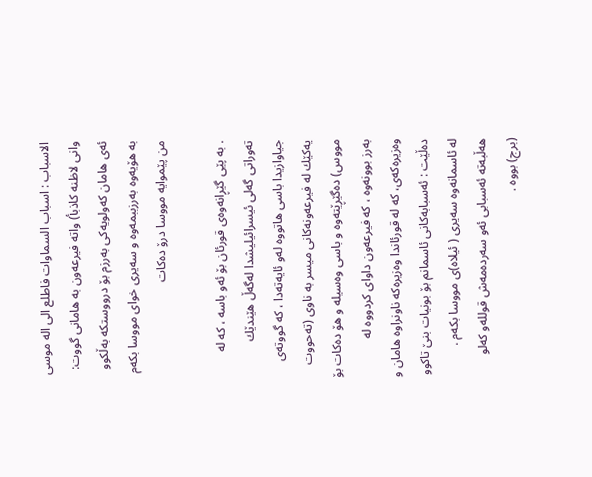الاسباب : اسباب السماوات فاطلع الى اله موسى وانى لاظنه كاذبأ) واته‌ فیرعه‌ون به‌ هامانی‌ گووت: ئه‌ی‌ هامان كه‌ولویه‌كی‌ به‌رزم بۆ درووستكه‌ به‌ڵكوو به‌ هۆیه‌وه‌ به‌رزببمه‌وه‌ ‌و سه‌یری‌ خوای‌ مووسا بكه‌م من پێموایه‌ مووسا درۆ ده‌كات

. به‌ پێی‌ گێڕانه‌وه‌ی‌ قورئان بۆ ئه‌و باسه‌ ، كه‌ له‌ ته‌وراتی‌ گه‌لی‌ ئیسرائیلیشدا له‌گه‌ڵ هێندێك جیاوازیدا باسی‌ هاتووه‌ له‌‌و ئایه‌ته‌دا ، كه‌ گووته‌ی‌ یه‌كێك له‌ فیرعه‌ونه‌كانی‌ میسر به‌ ناوی‌ (ته‌حووت مووس) ده‌گێڕێته‌وه‌ ‌و باسی‌ وه‌سیله‌ ‌و هۆ ده‌كات بۆ به‌رز بوونه‌وه‌ ، كه‌ فیرعه‌ون داوای‌ كردووه‌ له‌ وه‌زیره‌كه‌ی، كه‌ له‌ قورئاندا وه‌زیره‌كه‌ ناونراوه‌ هامان ‌و ده‌ڵێت : ئه‌سبابه‌كانی‌ ئاسمانم بۆ بونیات بنێ‌ تاكوو له‌ ئاسمانه‌وه‌ سه‌یری‌ ( ئیلاه)ی‌ مووسا بكه‌م . هه‌ڵبه‌ته‌ ئه‌سبابی‌ ئه‌و سه‌رده‌مه‌ش قولله‌‌و كه‌لو (برج) بووه .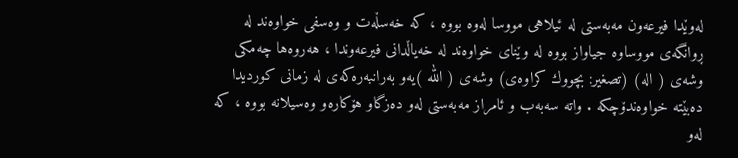له‌وێدا فیرعه‌ون مه‌به‌ستی‌ له‌ ئیلاهی‌ مووسا له‌وه‌ بووه‌ ، كه‌ خه‌سڵه‌ت ‌و وه‌سفی‌ خواوه‌ند له‌ ڕوانگه‌ی‌ مووساوه‌ جیاواز بووه‌ له‌ وێنای‌ خواوه‌ند له‌ خه‌یاڵدانی‌ فیرعه‌وندا ، هه‌روه‌ها چه‌مكی‌ وشه‌ی‌ ( اله‌) (تصغیر: بچووك كراوه‌ی‌) وشه‌ی‌ ( الله )یه‌و به‌رانبه‌ره‌كه‌ی‌ له‌ زمانی‌ كوردیدا ده‌بێته‌ خواوه‌ندۆچكه‌ . واته‌ سه‌به‌ب ‌و ئامراز مه‌به‌ستی‌ له‌‌و ده‌زگا‌و هۆكاره‌‌و وه‌سیلانه‌ بووه‌ ، كه‌ له‌‌و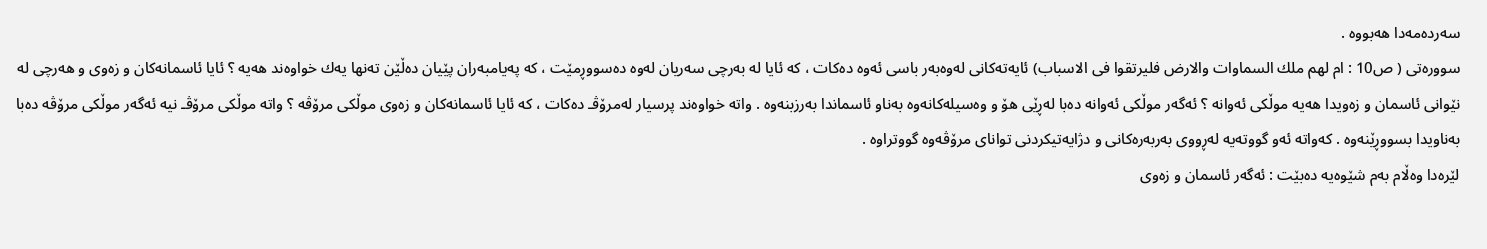سه‌رده‌مه‌دا هه‌بووه‌ .
سووره‌تی‌ ( ص10 : ام لهم ملك السماوات والارض فليرتقوا فى الاسباب) ئایه‌ته‌كانی‌ له‌وه‌به‌ر باسی‌ ئه‌وه‌ ده‌كات ، كه‌ ئایا له‌ به‌رچی‌ سه‌ریان له‌وه‌ ده‌سووڕمێت ، كه‌ په‌یامبه‌ران پێیان ده‌ڵێن ته‌نها یه‌ك خواوه‌ند هه‌یه‌ ؟ ئایا ئاسمانه‌كان ‌و زه‌وی‌ ‌و هه‌رچی‌ له‌ نێوانی‌ ئاسمان ‌و زه‌ویدا هه‌یه‌ موڵكی‌ ئه‌وانه‌ ؟ ئه‌گه‌ر موڵكی‌ ئه‌وانه‌ ده‌با له‌ڕێی‌ هۆ ‌و وه‌سیله‌كانه‌وه‌ به‌ناو ئاسماندا به‌رزبنه‌وه‌ . واته‌ خواوه‌ند پرسیار له‌مرۆڤـ ده‌كات ، كه‌ ئایا ئاسمانه‌كان ‌و زه‌وی‌ موڵكی‌ مرۆڤه‌ ؟ واته‌ موڵكی‌ مرۆڤـ نیه‌ ئه‌گه‌ر موڵكی‌ مرۆڤه‌ ده‌با به‌ناویدا بسووڕێنه‌وه‌ . كه‌واته‌ ئه‌و گووته‌یه‌ له‌ڕووی‌ به‌ربه‌ره‌كانی‌ ‌و دژایه‌تیكردنی‌ توانای‌ مرۆڤه‌وه‌ گووتراوه‌ .
لێره‌دا وه‌ڵام به‌م شێوه‌یه‌ ده‌بێت : ئه‌گه‌ر ئاسمان ‌و زه‌وی‌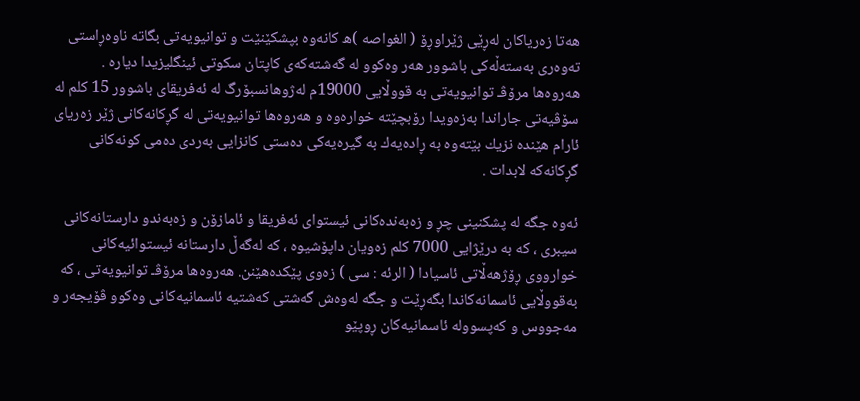هه‌تا زه‌ریاكان له‌ڕێی‌ ژێراوڕۆ ( الغواصه‌ )ه كانه‌وه‌ بپشكێنێت ‌و توانیویه‌تی‌ بگاته‌ ناوه‌ڕاستی‌ ته‌وه‌ری‌ به‌سته‌ڵه‌كی‌ باشوور هه‌ر وه‌كوو له‌ گه‌شته‌كه‌ی‌ كاپتان سكوتی‌ ئینگلیزیدا دیاره‌ . هه‌روه‌ها مرۆڤـ توانیویه‌تی‌ به‌ قووڵایی‌ 19000م له‌ژوهانسبۆرگ له‌ ئه‌فریقای‌ باشوور 15 كلم له‌ سۆڤیه‌تی‌ جاراندا به‌زه‌ویدا رۆبچێته‌ خواره‌وه‌ ‌و هه‌روه‌ها توانیویه‌تی‌ له‌ گڕكانه‌كانی‌ ژێر زه‌ریای‌ ئارام هێنده‌ نزیك بێته‌وه‌ به‌ ڕاده‌یه‌ك به‌ گیره‌یه‌كی‌ ده‌ستی‌ كانزایی‌ به‌ردی‌ ده‌می‌ كونه‌كانی‌ گڕكانه‌كه‌ لابدات .

ئه‌وه‌ جگه‌ له‌ پشكنینی‌ چڕ ‌و زه‌به‌نده‌كانی‌ ئیستوای ئه‌فریقا ‌و ئامازۆن ‌و زه‌به‌ند‌و دارستانه‌كانی‌ سیبری‌ ، كه‌ به‌ درێژایی‌ 7000 كلم زه‌ویان داپۆشیوه‌ ، كه‌ له‌گه‌ڵ دارستانه‌ ئیستوائیه‌كانی‌ خوارووی‌ ڕۆژهه‌ڵاتی‌ ئاسیادا ( الرئه‌ : سی‌ ) زه‌وی‌ پێكده‌هێنن. هه‌روه‌ها مرۆڤـ توانیویه‌تی‌ ، كه‌ به‌قووڵایی‌ ئاسمانه‌كاندا بگه‌ڕێت ‌و جگه‌ له‌وه‌ش گه‌شتی‌ كه‌شتیه‌ ئاسمانیه‌كانی‌ وه‌كوو ڤۆیجه‌ر ‌و مه‌جووس ‌و كه‌پسووله‌ ئاسمانیه‌كان ڕوپێو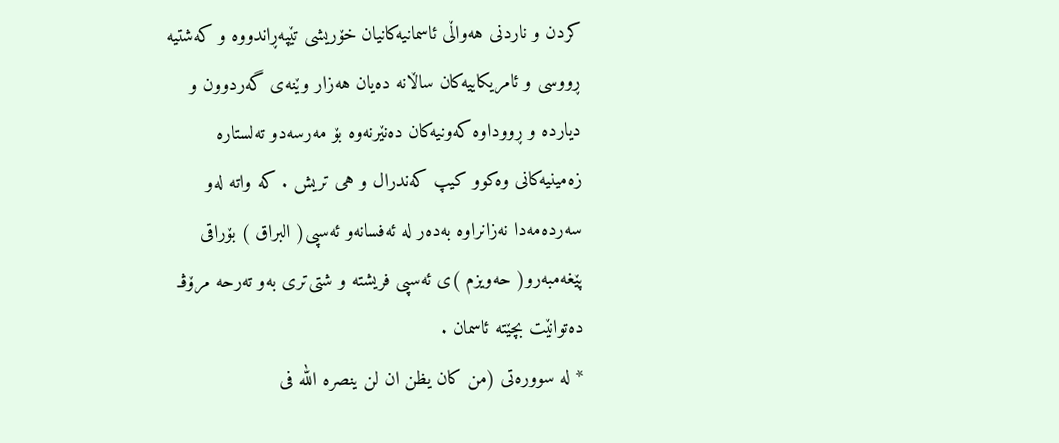كردن ‌و ناردنی‌ هه‌واڵی‌ ئاسمانیه‌كانیان خۆریشی‌ تێپه‌ڕاندووه‌ ‌و كه‌شتیه‌ ڕووسی‌ ‌و ئامریكاییه‌كان ساڵانه‌ ده‌یان هه‌زار وێنه‌ی‌ گه‌ردوون ‌و دیارده‌ ‌و ڕووداوه‌ كه‌ونیه‌كان ده‌نێرنه‌وه‌ بۆ مه‌رسه‌د‌و ته‌لستاره‌ زه‌مینیه‌كانی‌ وه‌كوو كیپ كه‌ندرال ‌و هی‌ تریش . كه‌ واته‌ له‌و سه‌رده‌مه‌دا نه‌زانراوه‌ به‌ده‌ر له‌ ئه‌فسانه‌‌و ئه‌سپی‌( البراق ) بۆراقی‌ پێغه‌مبه‌ر‌و( حه‌ویزم )ی‌ ئه‌سپی‌ فریشته‌ ‌و شتی‌تری‌ به‌و ته‌رحه‌ مرۆڤـ ده‌توانێت بچێته‌ ئاسمان .
* له‌ سووره‌تی‌ (من كان يظن ان لن ينصره الله فى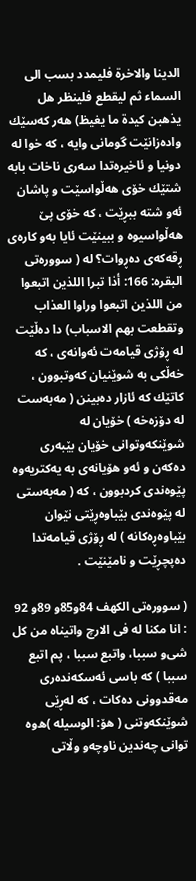الدينا والاخرة فليمدد بسب الى السماء ثم ليقطع فلينظر هل يذهبن كيدة ما يغيظ) هه‌ر كه‌سێك واده‌زانێت گومانی‌ وایه‌ ، كه‌ خوا له‌ دونیا ‌و ئاخیره‌تدا سه‌ری‌ ناخات بابه‌ شتێك خۆی‌ هه‌ڵواسێت ‌و پاشان ئه‌و شته‌ ببڕێت ، كه‌ خۆی‌ پێ‌ هه‌ڵواسیوه‌ ‌و ببینێت ئایا به‌‌و كاره‌ی‌ ڕقه‌كه‌ی‌ ده‌ڕوات؟ له‌ ( سووره‌تی‌ البقره‌: 166: أذا تبرا اللذين اتبعوا من اللذين اتبعوا وراوا العذاب وتقطعت بهم الاسباب) دا ده‌ڵێت له‌ ڕۆژی‌ قیامه‌ت ئه‌وانه‌ی‌ ، كه‌ خه‌ڵكی‌ به‌ شوێنیان كه‌وتبوون ، كاتێك كه‌ ئازار ده‌بینن ( مه‌به‌ست له‌ دۆزه‌خه‌ ) خۆیان له‌ شوێنكه‌وتوانی‌ خۆیان بێبه‌ری‌ ده‌كه‌ن ‌و ئه‌‌و هۆیانه‌ی‌ به‌ یه‌كتریه‌وه‌ پێوه‌ندی‌ كردبوون ، كه‌ ( مه‌به‌ستی‌ له‌ پێوه‌ندی‌ بێباوه‌ڕێتی‌ نێوان بێباوه‌ڕه‌كانه‌ ) له‌ ڕۆژی‌ قیامه‌تدا ده‌پچڕێت ‌و نامێنێت .

( سووره‌تی‌ الكهف 84و85و 89و 92 : انا مكنا له‌ فی‌ الارچ واتیناه من كل شی‌‌و سببا، واتبع سببا ، پم اتبع سببا ) كه‌ باسی‌ ئه‌سكه‌نده‌ری‌ مه‌قدوونی‌ ده‌كات ، كه‌ له‌ڕێی‌ شوێنكه‌وتنی‌ ( هۆ: الوسیله‌ )ه‌وه‌ توانی‌ چه‌ندین ناوچه‌‌و وڵاتی‌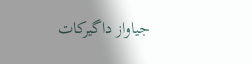جیاواز داگیركات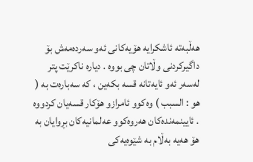هه‌ڵبه‌ته‌ ئاشكرایه‌ هۆیه‌كانی‌ ئه‌و سه‌رده‌مه‌ش بۆ داگیركردنی‌ وڵاتان چی‌ بووه‌ . دیاره‌ ناكرێت پتر له‌سه‌ر ئه‌و ئایه‌تانه‌ قسه‌ بكه‌ین ، كه‌ سه‌باره‌ت به‌ ( هو : السبب ) وه‌كوو ئامراز‌و هۆكار قسه‌یان كردووه‌ . ئایینمه‌نده‌كان هه‌روه‌كوو عه‌لمانیه‌كان بڕوایان به‌ هۆ هه‌یه‌ به‌ڵام به‌ شێوه‌یه‌كی‌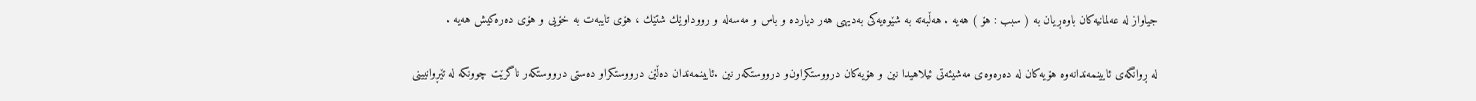جیاواز له‌ عه‌لمانیه‌كان باوه‌ڕیان به‌ ( سبب : هۆ ) هه‌یه‌ . هه‌ڵبه‌ته‌ به‌ شێوه‌یه‌كی‌ به‌دیهی‌ هه‌ر دیارده‌ ‌و باس ‌و مه‌سه‌له‌ ‌و رووداوێك شتێك ، هۆی‌ تایبه‌ت به‌ خۆیی‌ ‌و هۆی‌ ده‌ره‌كیش هه‌یه‌ .

له‌ ڕوانگه‌ی‌ ئایینمه‌ندانه‌وه‌ هۆیه‌كان له‌ ده‌ره‌وه‌ی‌ مه‌شیئه‌تی‌ ئیلاهیدا نین ‌و هۆیه‌كان درووستكراون‌و درووستكه‌ر نین .ئایینمه‌ندان ده‌ڵێن درووستكراو ده‌ستی‌ درووستكه‌ر ناگرێت چوونكه‌ له‌ تێڕوانیینی‌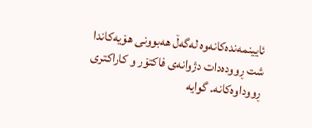ئایینمه‌نده‌كانه‌وه‌ له‌گه‌ڵ هه‌بوونی‌ هۆیه‌كاندا شت ڕووده‌دات دژوانه‌ی‌ فاكتۆر ‌و كاراكتری‌ ڕووداوه‌كانه. گوایه‌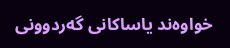خواوه‌ند یاساكانی‌ گه‌ردوونی‌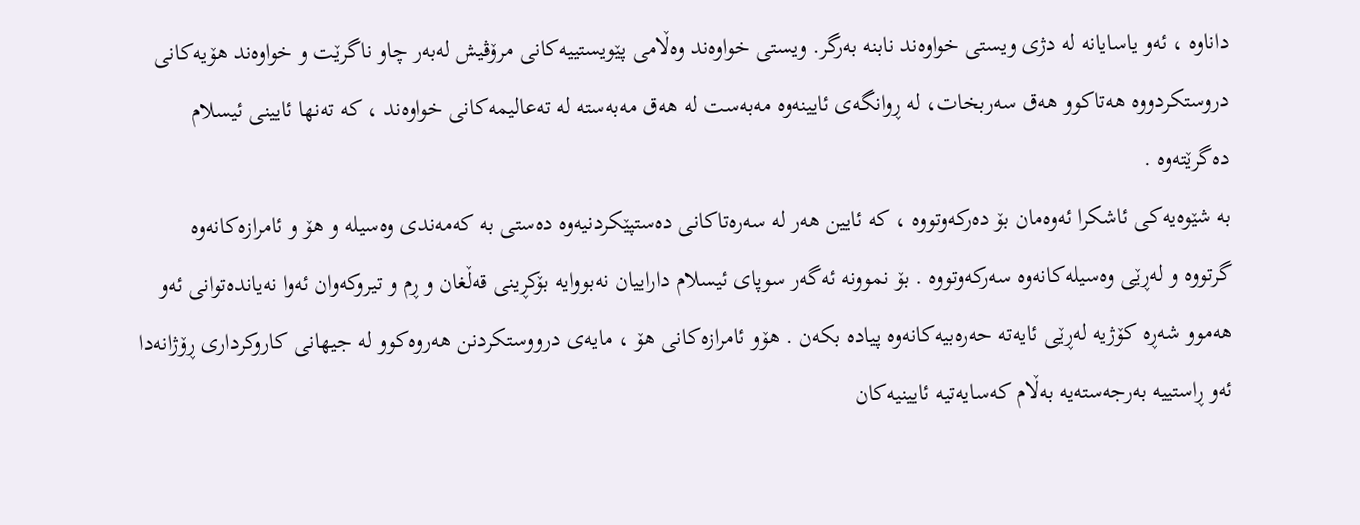داناوه‌ ، ئه‌و یاسایانه‌ له‌ دژی‌ ویستی‌ خواوه‌ند نابنه‌ به‌رگر. ویستی‌ خواوه‌ند وه‌ڵامی‌ پێویستییه‌كانی‌ مرۆڤیش له‌به‌ر چاو ناگرێت ‌و خواوه‌ند هۆیه‌كانی‌ دروستكردووه‌ هه‌تاكوو هه‌ق سه‌ربخات، له‌ ڕوانگه‌ی‌ ئایینه‌وه‌ مه‌به‌ست له‌ هه‌ق مه‌به‌سته‌ له‌ ته‌عالیمه‌كانی‌ خواوه‌ند ، كه‌ ته‌نها ئایینی‌ ئیسلام ده‌گرێته‌وه‌ .
به‌ شێوه‌یه‌كی‌ ئاشكرا ئه‌وه‌مان بۆ ده‌ركه‌وتووه‌ ، كه‌ ئایین هه‌ر له‌ سه‌ره‌تاكانی‌ ده‌ستپێكردنیه‌وه‌ ده‌ستی‌ به‌ كه‌مه‌ندی‌ وه‌سیله‌ ‌و هۆ ‌و ئامرازه‌كانه‌وه‌ گرتووه‌ ‌و له‌ڕێی‌ وه‌سیله‌كانه‌وه‌ سه‌ركه‌وتووه‌ . بۆ نموونه‌ ئه‌گه‌ر سوپای‌ ئیسلام داراییان نه‌بووایه‌ بۆكڕینی‌ قه‌ڵغان ‌و ڕم ‌و تیر‌وكه‌‌وان ئه‌وا نه‌یانده‌توانی‌ ئه‌و هه‌موو شه‌ڕه‌ كۆژیه‌ له‌ڕێی‌ ئایه‌ته‌ حه‌ره‌بیه‌كانه‌وه‌ پیاده‌ بكه‌ن . هۆ‌و ئامرازه‌كانی‌ هۆ ، مایه‌ی‌ درووستكردنن هه‌روه‌كوو له‌ جیهانی‌ كار‌وكرداری‌ ڕۆژانه‌دا ئه‌‌و ڕاستییه‌ به‌رجه‌سته‌یه‌ به‌ڵام كه‌سایه‌تیه‌ ئایینیه‌كان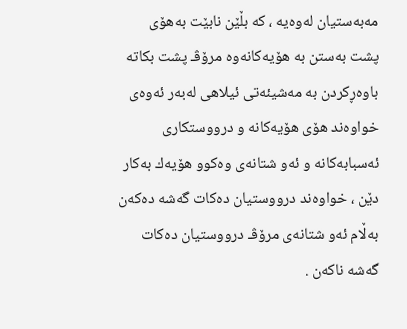مه‌به‌ستیان له‌وه‌یه‌ ، كه‌ بڵێن نابێت به‌هۆی‌ پشت به‌ستن به‌ هۆیه‌كانه‌وه‌ مرۆڤـ پشت بكاته‌ باوه‌ڕكردن به‌ مه‌شیئه‌تی‌ ئیلاهی‌ له‌به‌ر ئه‌وه‌ی‌ خواوه‌ند هۆی‌ هۆیه‌كانه‌ ‌و درووستكاری‌ ئه‌سبابه‌كانه‌ ‌و ئه‌‌و شتانه‌ی‌ وه‌كوو هۆیه‌ك به‌كار دێن ، خواوه‌ند درووستیان ده‌كات گه‌شه‌ ده‌كه‌ن به‌ڵام ئه‌‌و شتانه‌ی‌ مرۆڤـ درووستیان ده‌كات گه‌شه‌ ناكه‌ن .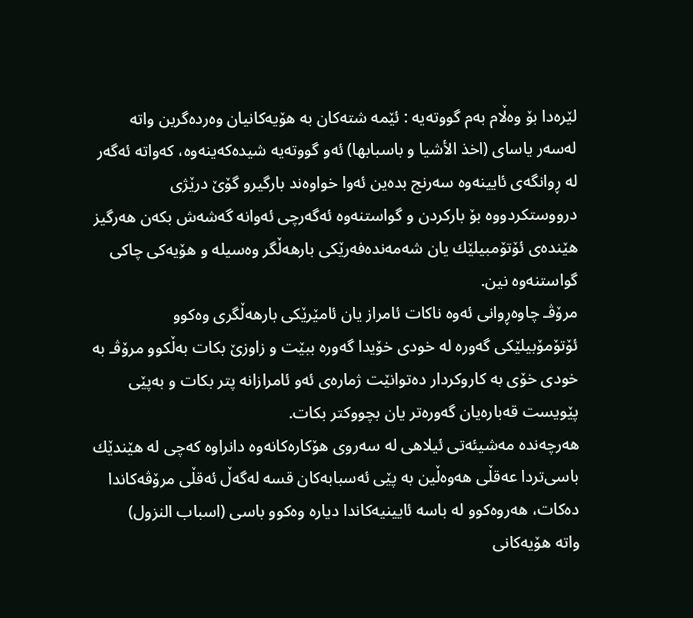لێره‌دا بۆ وه‌ڵام به‌م گووته‌یه‌ : ئێمه‌ شته‌كان به‌ هۆیه‌كانیان وه‌رده‌گرین واته‌ له‌سه‌ر یاسای‌ (اخذ الأشیا‌ و باسبابها) ئه‌‌و گووته‌یه‌ شیده‌كه‌ینه‌وه‌، كه‌واته‌ ئه‌گه‌ر له‌ ڕوانگه‌ی‌ ئایینه‌وه‌ سه‌رنج بده‌ین ئه‌وا خواوه‌ند بارگیر‌و گۆێ‌ درێژی‌ درووستكردووه‌ بۆ باركردن ‌و گواستنه‌وه‌ ئه‌گه‌رچی‌ ئه‌وانه‌ گه‌شه‌ش بكه‌ن هه‌رگیز هێنده‌ی‌ ئۆتۆمبیلێك یان شه‌مه‌نده‌فه‌رێكی‌ بارهه‌ڵگر وه‌سیله‌ ‌و هۆیه‌كی‌ چاكی‌ گواستنه‌وه‌ نین.
مرۆڤـ چاوه‌ڕوانی‌ ئه‌وه‌ ناكات ئامراز یان ئامێرێكی‌ بارهه‌ڵگری‌ وه‌كوو ئۆتۆمۆبیلێكی‌ گه‌وره‌ له‌ خودی‌ خۆیدا گه‌وره‌ ببێت ‌و زاوزێ‌ بكات به‌ڵكوو مرۆڤـ به‌ خودی‌ خۆی‌ به‌ كار‌وكردار ده‌توانێت ژماره‌ی‌ ئه‌‌و ئامرازانه‌ پتر بكات ‌و به‌پێی‌ پێویست قه‌باره‌یان گه‌وره‌تر یان بچووكتر بكات.
هه‌رچه‌نده‌ مه‌شیئه‌تی‌ ئیلاهی‌ له‌ سه‌روی‌ هۆكاره‌كانه‌وه‌ دانراوه‌ كه‌چی‌ له‌ هێندێك باسی‌تردا عه‌قڵی‌ هه‌وه‌ڵین به‌ پێی‌ ئه‌سبابه‌كان قسه‌ له‌گه‌ڵ ئه‌قڵی‌ مرۆڤه‌كاندا ده‌كات، هه‌روه‌كوو له‌ باسه‌ ئایینیه‌كاندا دیاره‌ وه‌كوو باسی‌ (اسباب النزول)
واته‌ هۆیه‌كانی‌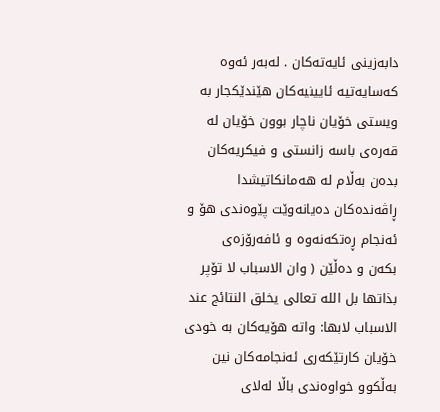دابه‌زینی‌ ئایه‌ته‌كان . له‌به‌ر ئه‌وه‌ كه‌سایه‌تیه‌ ئایینیه‌كان هێندێكجار به‌ ویستی‌ خۆیان ناچار بوون خۆیان له‌ قه‌ره‌ی‌ باسه‌ زانستی‌ ‌و فیكریه‌كان بده‌ن به‌ڵام له‌ هه‌مانكاتیشدا ڕاڤه‌نده‌كان ده‌یانه‌وێت پێوه‌ندی‌ هۆ ‌و ئه‌نجام ڕه‌تكه‌نه‌وه‌ ‌و ئافه‌رۆزه‌ی‌ بكه‌ن ‌و ده‌ڵێن ( وان الاسباب لا تۆپر بذاتها بل الله‌ تعالی‌ یخلق النتائج عند الاسباب لابها: واته‌ هۆیه‌كان به‌ خودی‌ خۆیان كارتێكه‌ری‌ ئه‌نجامه‌كان نین به‌ڵكوو خواوه‌ندی‌ باڵا له‌لای‌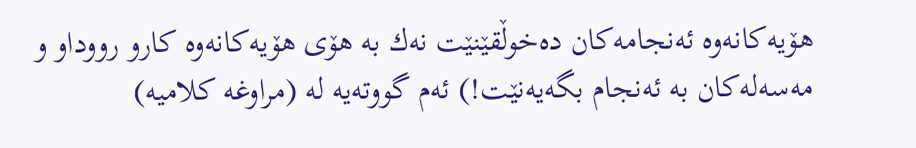هۆیه‌كانه‌وه‌ ئه‌نجامه‌كان ده‌خوڵقێنێت نه‌ك به‌ هۆی‌ هۆیه‌كانه‌وه‌ كار‌و روودا‌و ‌و مه‌سه‌له‌كان به‌ ئه‌نجام بگه‌یه‌نێت!) ئه‌م گووته‌یه‌ له‌ (مراوغه‌ كلامیه)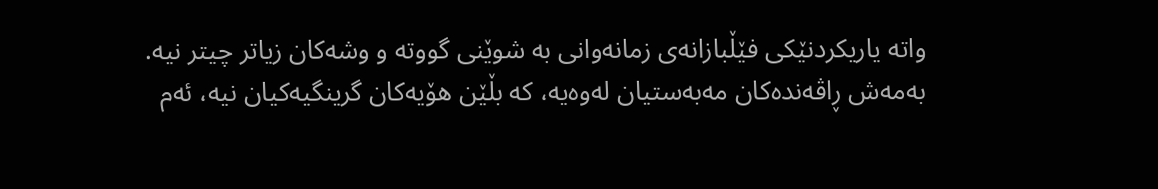واته‌ یاریكردنێكی‌ فێڵبازانه‌ی‌ زمانه‌وانی‌ به‌ شوێنی‌ گووته‌ ‌و وشه‌كان زیاتر چیتر نیه.
به‌مه‌ش ڕاڤه‌نده‌كان مه‌به‌ستیان له‌وه‌یه، كه‌ بڵێن هۆیه‌كان گرینگیه‌كیان نیه، ئه‌م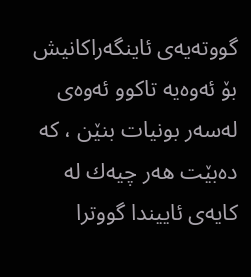گووته‌یه‌ی‌ ئاینگه‌راكانیش بۆ ئه‌وه‌یه‌ تاكوو ئه‌وه‌ی‌ له‌سه‌ر بونیات بنێن ، كه‌ ده‌بێت هه‌ر چیه‌ك له‌ كایه‌ی‌ ئاییندا گووترا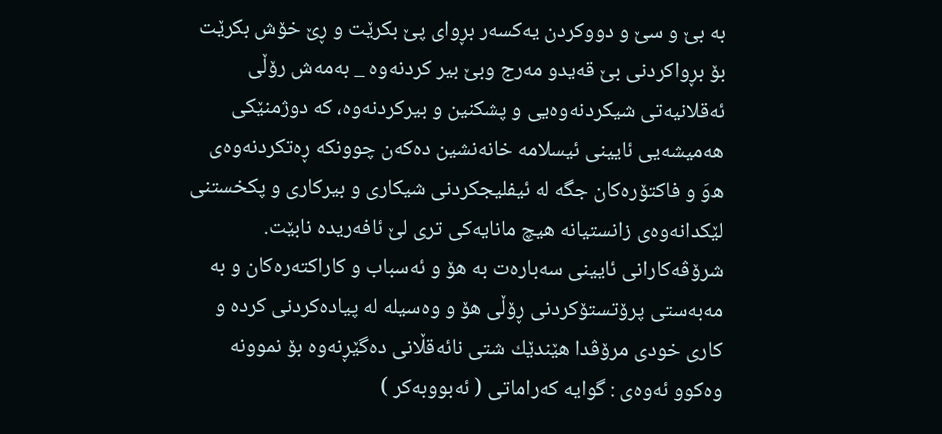به‌ بێ‌ ‌و سێ‌ ‌و دووكردن یه‌كسه‌ر بڕوای‌ پێ‌ بكرێت ‌و ڕێ‌ خۆش بكرێت بۆ بڕواكردنی‌ بێ‌ قه‌ید‌و مه‌رج وبێ‌ بیر كردنه‌وه‌ _ به‌مه‌ش رۆڵی‌ ئه‌قلانیه‌تی‌ شیكردنه‌وه‌یی‌ ‌و پشكنین ‌و بیركردنه‌وه‌، كه‌ دوژمنێكی‌ هه‌میشه‌یی‌ ئایینی‌ ئیسلامه‌ خانه‌نشین ده‌كه‌ن چوونكه‌ ڕه‌تكردنه‌وه‌ی‌ ه‌وَ ‌و فاكتۆره‌كان جگه‌ له‌ ئیفلیجكردنی‌ شیكاری‌ ‌و بیركاری‌ ‌و پكخستنی‌ لێكدانه‌وه‌ی‌ زانستیانه‌ هیچ مانایه‌كی‌ تری‌ لێ‌ ئافه‌ریده‌ نابێت.
شرۆڤه‌كارانی‌ ئایینی‌ سه‌باره‌ت به‌ هۆ ‌و ئه‌سباب ‌و كاراكته‌ره‌كان ‌و به‌ مه‌به‌ستی‌ پرۆتستۆكردنی‌ ڕۆڵی‌ هۆ ‌و وه‌سیله‌ له‌ پیاده‌كردنی‌ كرده‌ ‌و كاری‌ خودی‌ مرۆڤدا هێندێك شتی‌ نائه‌قڵانی‌ ده‌گێڕنه‌وه‌ بۆ نموونه‌ وه‌كوو ئه‌وه‌ی‌ : گوایه‌ كه‌راماتی‌ ( ئه‌بووبه‌كر )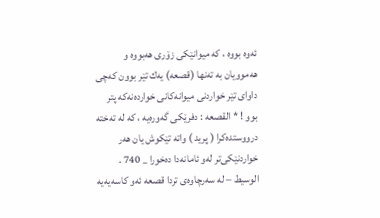ئه‌وه‌ بووه‌ ، كه‌ میوانێكی‌ زۆری‌ هه‌بووه‌ ‌و هه‌موویان به‌ ته‌نها (قصعه) یه‌ك تێر بوون كه‌چی‌ داوای‌ تێر خواردنی‌ میوانه‌كانی‌ خوارده‌نه‌كه‌ پتر بوو ! * القصعه‌ : دفرێكی‌ گه‌وره‌یه‌ ، كه‌ له‌ ته‌خته‌ درووستده‌كرا ( پرید ) واته‌ تێكوش یان هه‌ر خواردنێكی‌تر له‌‌و ئامانه‌دا ده‌خورا _ 740 . الوسیط – له‌ سه‌رچاوه‌ی‌ تردا قصعه‌ ئه‌‌و كاسه‌یه‌یه‌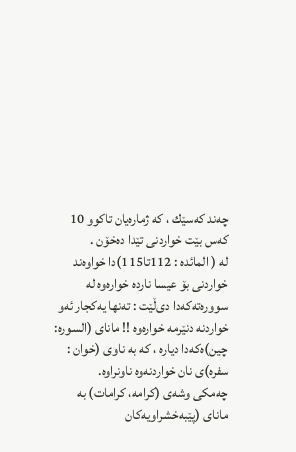چه‌ند كه‌سێك ، كه‌ ژماره‌یان تاكوو 10 كه‌س بێت خواردنی‌ تێدا ده‌خۆن .
له‌ ( المائده‌ : 112تا115)دا خواوه‌ند خواردنی‌ بۆ عیسا نارده‌ خواره‌وه‌ له‌ سووره‌ته‌كه‌دا دی‌ڵێت : ته‌نها یه‌كجار ئه‌‌و خواردنه‌ دنێرمه‌ خواره‌وه‌ !! مانای‌ (السوره‌: چین)ه‌كه‌دا دیاره‌ ، كه‌ به‌ ناوی‌ (خوان : سفره‌)ی‌ نان خواردنه‌وه‌ ناونراوه‌.
چه‌مكی‌ وشه‌ی‌ (كرامه‌، كرامات) به‌ مانای‌ (پێبه‌خشرا‌ویه‌كان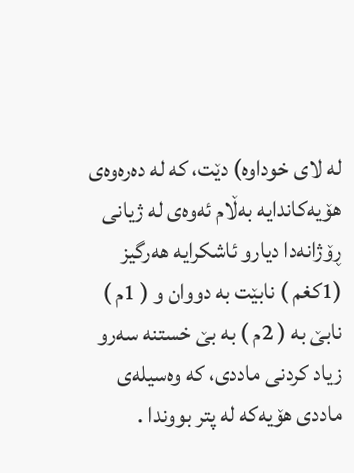له‌ لای‌ خوداوه‌) دێت، كه‌ له‌ ده‌ره‌وه‌ی‌ هۆیه‌كاندایه‌ به‌ڵام ئه‌وه‌ی‌ له‌ ژیانی‌ ڕۆژانه‌دا دیار‌و ئاشكرایه‌ هه‌رگیز (1كغم ) نابێت به‌ دووان ‌و ( 1م ) نابێ‌ به‌ ( 2م ) به‌ بێ‌ خستنه‌ سه‌ر‌و زیاد كردنی‌ ماددی‌، كه‌ وه‌سیله‌ی‌ ماددی‌ هۆیه‌كه‌ له‌ پتر بووندا .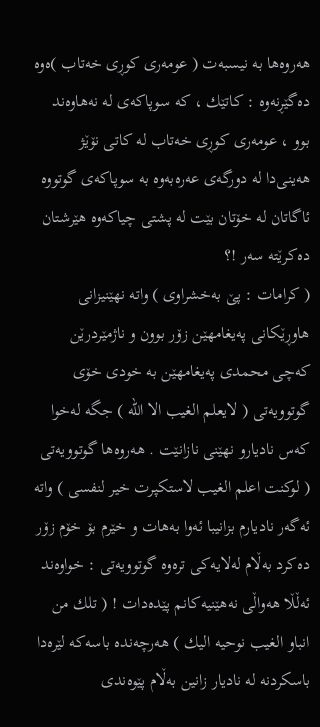هه‌روه‌ها به‌ نیسبه‌ت ( عومه‌ری‌ كوڕی‌ خه‌تاب )ه‌وه‌ ده‌گێڕنه‌وه‌ : كاتێك ، كه‌ سوپاكه‌ی‌ له‌ نه‌هاوه‌ند بوو ، عومه‌ری‌ كوڕی‌ خه‌تاب له‌ كاتی‌ نۆێژ هه‌ینی‌دا له‌ دورگه‌ی‌ عه‌ره‌به‌وه‌ به‌ سوپاكه‌ی‌ گوتووه‌ ئاگاتان له‌ خۆتان بێت له‌ پشتی‌ چیاكه‌وه‌ هێرشتان ده‌كرێته‌ سه‌ر !؟
( كرامات : پێ‌ به‌خشراوی‌ ) واته‌ نهێنیزانی‌ هاوڕێكانی‌ په‌یغامهێن زۆر بوون ‌و ناژمێردرێن كه‌چی‌ محمدی‌ په‌یغامهێن به‌ خودی‌ خۆی‌ گوتوویه‌تی‌ ( لایعلم الغیب الا الله ) جگه‌ له‌خوا كه‌س نادیار‌و نهێنی‌ نازانێت . هه‌روه‌ها گوتوویه‌تی‌ ( لوكنت اعلم الغیب لاستكپرت خیر لنفسی‌ ) واته‌ ئه‌گه‌ر نادیارم بزانیبا ئه‌وا به‌هات ‌و خێرم بۆ خۆم زۆر ده‌كرد به‌ڵام له‌لایه‌كی‌ تره‌وه‌ گوتوویه‌تی‌ : خواوه‌ند ئه‌ڵڵا هه‌واڵی‌ نه‌هێنیه‌كانم پێده‌دات ! ( تلك من انبا‌و الغیب نوحیه‌ الیك ) هه‌رچه‌نده‌ باسه‌كه‌ لێره‌دا باسكردنه‌ له‌ نادیار زانین به‌ڵام پێوه‌ندی‌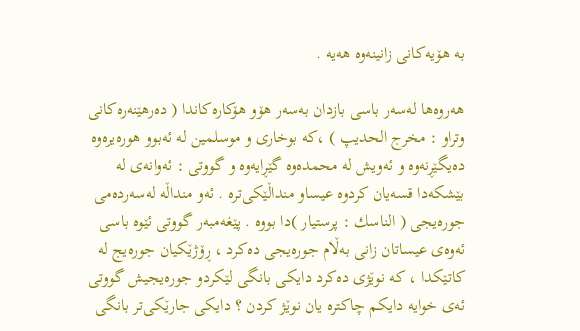به‌ هۆیه‌كانی‌ زانینه‌وه‌ هه‌یه‌ .

هه‌روه‌ها له‌سه‌ر باسی‌ بازدان به‌سه‌ر هۆ‌و هۆكاره‌كاندا ( ده‌رهێنه‌ره‌كانی‌ وتراو : مخرج الحدیپ ) ،كه‌ بوخاری‌ ‌و موسلمین له‌ ئه‌بوو هوره‌یره‌وه‌ ده‌یگێڕنه‌وه‌ ‌و ئه‌ویش له‌ محمده‌وه‌ گێڕایه‌وه‌ ‌و گووتی‌ : ئه‌وانه‌ی‌ له‌ بێشكه‌دا قسه‌یان كردوه‌ عیسا‌و منداڵێكی‌تره‌ . ئه‌و منداڵه‌ له‌سه‌رده‌می‌ جوره‌یجی‌ ( الناسك : پرستیار )دا بووه‌ . پێغه‌مبه‌ر گووتی‌ ئێوه‌ باسی‌ ئه‌وه‌ی‌ عیساتان زانی‌ به‌ڵام جوره‌یجی‌ ده‌كرد ، ڕۆژێكیان جوره‌یج له‌ كاتێكدا ، كه‌ نوێژی‌ ده‌كرد دایكی‌ بانگی‌ لێكرد‌و جوره‌یجیش گووتی‌ ئه‌ی‌ خوایه‌ دایكم چاكتره‌ یان نوێژ كردن ؟ دایكی‌ جارێكی‌تر بانگی‌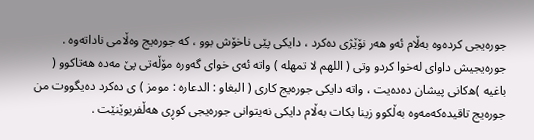جوره‌یجی‌ كرده‌وه‌ به‌ڵام ئه‌‌و هه‌ر نۆێژی‌ ده‌كرد ، دایكی‌ پێی‌ ناخۆش بوو ، كه‌ جوره‌یج وه‌ڵامی‌ ناداته‌وه‌ . جوره‌یجیش داوای‌ له‌خوا كرد‌و وتی‌ ( اللهم لا تمهله‌ ) واته‌ ئه‌ی‌ خوای‌ گه‌وره‌ مۆڵه‌تی‌ پێ‌ مه‌ده‌ هه‌تاكوو ( باغیه‌ )ه‌كانی‌ پیشان ده‌ده‌یت ، واته‌ دایكی‌ جوره‌یج كاری‌ ( البغا‌و : الدعاره‌ : مومز ) ی‌ ده‌كرد ده‌یگووت من جوره‌یج تاقیده‌كه‌مه‌وه‌ به‌ڵكوو زینا بكات به‌ڵام دایكی‌ نه‌یتوانی‌ جوره‌یجی‌ كوڕی‌ هه‌ڵفریوێنێت .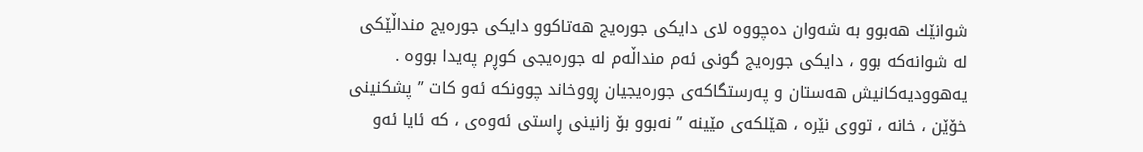شوانێك هه‌بوو به‌ شه‌وان ده‌چووه‌ لای‌ دایكی‌ جوره‌یج هه‌تاكوو دایكی‌ جوره‌یج منداڵێكی‌ له‌ شوانه‌كه‌ بوو ، دایكی‌ جوره‌یج گونی‌ ئه‌م منداڵه‌م له‌ جوره‌یجی‌ كوڕم په‌یدا بووه‌ . یه‌هوودیه‌كانیش هه‌ستان ‌و په‌رستگاكه‌ی‌ جوره‌یجیان ڕووخاند چوونكه‌ ئه‌‌و كات ” پشكنینی‌ خۆێن ، خانه‌ ، تووی‌ نێره‌ ، هێلكه‌ی‌ مێینه‌ ” نه‌بوو بۆ زانینی‌ ڕاستی‌ ئه‌وه‌ی‌ ، كه‌ ئایا ئه‌و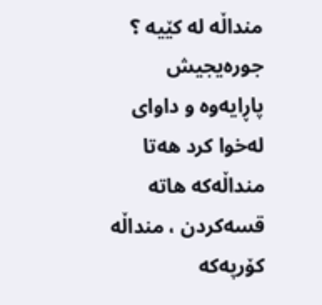منداڵه‌ له‌ كێیه‌ ؟ جوره‌یجیش پاڕایه‌وه‌ ‌و داوای‌ له‌خوا كرد هه‌تا منداڵه‌كه‌ هاته‌ قسه‌كردن ، منداڵه‌ كۆرپه‌كه‌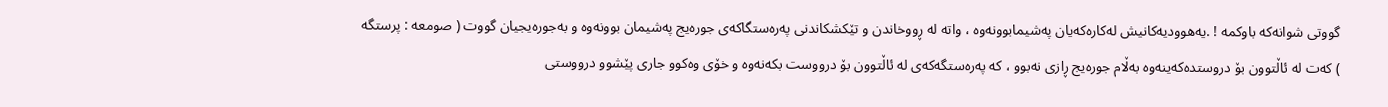گووتی‌ شوانه‌كه‌ باوكمه‌ ! .یه‌هوودیه‌كانیش له‌كاره‌كه‌یان په‌شیمابوونه‌وه‌ ، واته‌ له‌ ڕووخاندن ‌و تێكشكاندنی‌ په‌ره‌ستگاكه‌ی‌ جوره‌یج په‌شیمان بوونه‌وه‌ ‌و به‌جوره‌یجیان گووت ( صومعه‌ : پرستگه‌ ) كه‌ت له‌ ئاڵتوون بۆ دروستده‌كه‌ینه‌وه‌ به‌ڵام جوره‌یج ڕازی‌ نه‌بوو ، كه‌ په‌ره‌ستگه‌كه‌ی‌ له‌ ئاڵتوون بۆ درووست بكه‌نه‌وه‌ ‌و خۆی‌ وه‌كوو جاری‌ پێشوو درووستی‌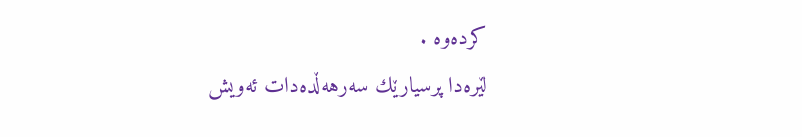كرده‌وه‌ .
لێره‌دا پرسیارێك سه‌رهه‌ڵده‌دات ئه‌ویش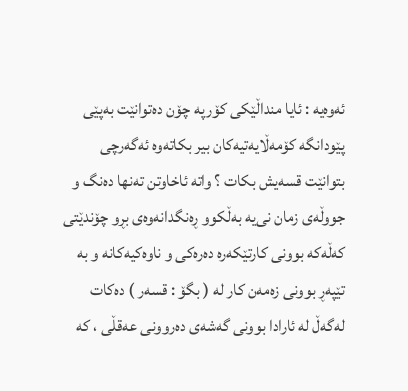ئه‌وه‌یه‌ : ئایا منداڵێكی‌ كۆرپه‌ چۆن ده‌توانێت به‌پێی‌ پێودانگه‌ كۆمه‌ڵایه‌تیه‌كان بیر بكاته‌وه‌ ئه‌گه‌رچی‌ بتوانێت قسه‌یش بكات ؟ واته‌ ئاخاوتن ته‌نها ده‌نگ ‌و جووڵه‌ی‌ زمان نی‌یه‌ به‌ڵكوو ڕه‌نگدانه‌وه‌ی‌ بڕو چۆندێتی‌ كه‌ڵه‌كه‌ بوونی‌ كارتێكه‌ره‌ ده‌ره‌كی‌ ‌و ناوه‌كیه‌كانه‌ ‌و به‌ تێپه‌ڕ بوونی‌ زه‌مه‌ن كار له‌ ( بگۆ : قسه‌ر ) ده‌كات له‌گه‌ڵ له‌ ئارادا بوونی‌ گه‌شه‌ی‌ ده‌روونی‌ عه‌قڵی‌ ، كه‌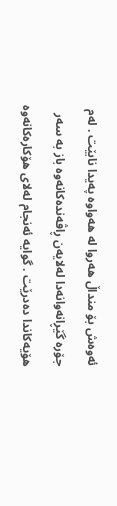ئه‌وه‌ش بۆ منداڵ هه‌روا له‌ هه‌واوه‌ په‌یدا نابێت . له‌م جۆره‌ گێڕانه‌وانه‌دا له‌لایه‌ن ڕاڤه‌نده‌كانه‌وه‌ باز به‌ سه‌ر هۆیه‌كاندا ده‌درێت . گوایه‌ ئه‌نجام له‌لای‌ هۆكاره‌كانه‌وه‌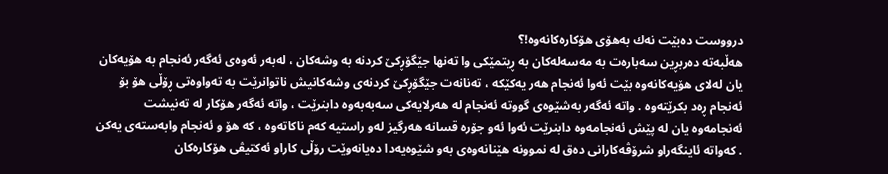درووست ده‌بێت نه‌ك به‌هۆی‌ هۆكاره‌كانه‌وه‌!؟
هه‌ڵبه‌ته‌ ده‌ربڕین سه‌باره‌ت به‌ مه‌سه‌له‌كان به‌ ڕیتمێكی‌ وا ته‌نها جێگۆڕكێ‌ كردنه‌ به‌ وشه‌كان ، له‌به‌ر ئه‌وه‌ی‌ ئه‌گه‌ر ئه‌نجام به‌ هۆیه‌كان یان له‌لای‌ هۆیه‌كانه‌وه‌ بێت ئه‌وا ئه‌نجام هه‌ر یه‌كێكه‌ ، ته‌نانه‌ت جێگۆڕكێ‌ كردنه‌ی‌ وشه‌كانیش ناتوانرێت به‌ ته‌واوه‌تی‌ ڕۆڵی‌ هۆ بۆ ئه‌نجام ڕه‌د بكرێته‌وه‌ . واته‌ ئه‌گه‌ر به‌شێوه‌ی‌ گووته‌ ئه‌نجام له‌ هه‌رلایه‌كی‌ سه‌به‌به‌وه‌ دابنرێت ، واته‌ ئه‌گه‌ر هۆكار له‌ ته‌نیشت ئه‌نجامه‌وه‌ یان له‌ پێش ئه‌نجامه‌وه‌ دابنرێت ئه‌وا ئه‌و جۆره‌ قسانه‌ هه‌رگیز له‌‌و راستیه‌ كه‌م ناكاته‌وه‌ ، كه‌ هۆ ‌و ئه‌نجام وابه‌سته‌ی‌ یه‌كن . كه‌واته‌ ئاینگه‌را‌و شرۆڤه‌كارانی‌ ده‌ق له‌ نموونه‌ هێنانه‌وه‌ی‌ به‌‌و شێوه‌یه‌دا ده‌یانه‌وێت رۆڵی‌ كارا‌و ئه‌كتیڤی‌ هۆكاره‌كان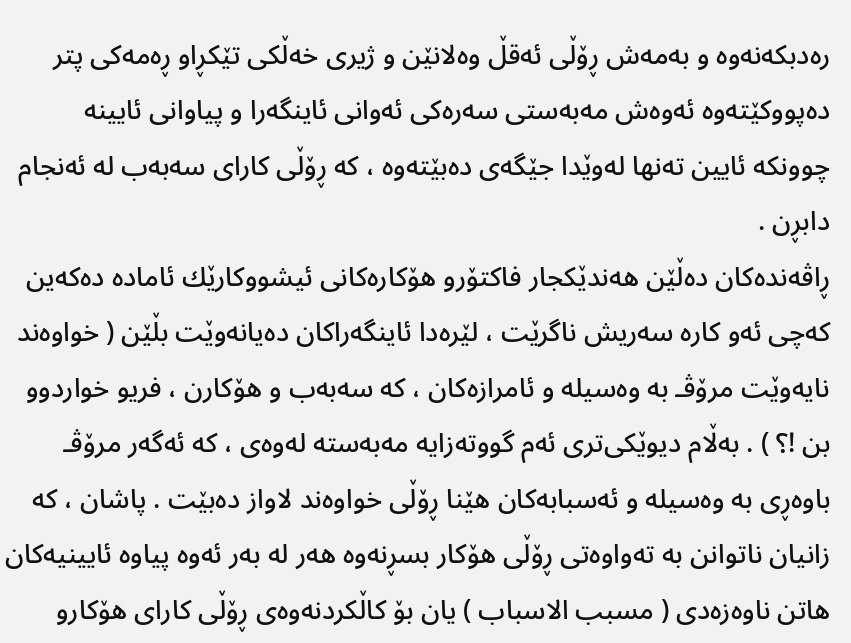ره‌دبكه‌نه‌وه‌ ‌و به‌مه‌ش ڕۆڵی‌ ئه‌قڵ ‌وه‌لانێن ‌و ژیری‌ خه‌ڵكی‌ تێكڕا‌و ڕه‌مه‌كی‌ پتر ده‌پووكێته‌وه‌ ئه‌وه‌ش مه‌به‌ستی‌ سه‌ره‌كی‌ ئه‌وانی‌ ئاینگه‌را ‌و پیاوانی‌ ئایینه‌ چوونكه‌ ئایین ته‌نها له‌وێدا جێگه‌ی‌ ده‌بێته‌وه‌ ، كه‌ ڕۆڵی‌ كارای‌ سه‌به‌ب له‌ ئه‌نجام دابڕن .
ڕاڤه‌نده‌كان ده‌ڵێن هه‌ندێكجار فاكتۆر‌و هۆكاره‌كانی‌ ئیشووكارێك ئاماده‌ ده‌كه‌ین كه‌چی‌ ئه‌‌و كاره‌ سه‌ریش ناگرێت ، لێره‌دا ئاینگه‌راكان ده‌یانه‌وێت بڵێن ( خواوه‌ند نایه‌وێت مرۆڤـ به‌ وه‌سیله‌ ‌و ئامرازه‌كان ، كه‌ سه‌به‌ب ‌و هۆكارن ، فریو خواردوو بن !؟ ) . به‌ڵام دیوێكی‌تری‌ ئه‌م گووته‌زایه‌ مه‌به‌سته‌ له‌وه‌ی‌ ، كه‌ ئه‌گه‌ر مرۆڤـ باوه‌ڕی‌ به‌ وه‌سیله‌ ‌و ئه‌سبابه‌كان هێنا ڕۆڵی‌ خواوه‌ند لاواز ده‌بێت . پاشان ، كه‌ زانیان ناتوانن به‌ ته‌واوه‌تی‌ ڕۆڵی‌ هۆكار بسڕنه‌وه‌ هه‌ر له‌ به‌ر ئه‌وه‌ پیاوه‌ ئایینیه‌كان هاتن ناوه‌زه‌دی‌ ( مسبب الاسباب ) یان بۆ كاڵكردنه‌وه‌ی‌ ڕۆڵی‌ كارای‌ هۆكار‌و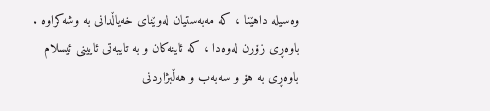وه‌سیله‌ داهێنا ، كه‌ مه‌به‌ستیان له‌وێنای‌ خه‌یاڵدانی‌ به‌ وشه‌كراوه‌ .
باوه‌ڕی‌ زۆرن له‌وه‌دا ، كه‌ ئاینه‌كان ‌و به‌ تایبه‌تی‌ ئایینی‌ ئیسلام باوه‌ڕی‌ به‌ هۆ ‌و سه‌به‌ب ‌و هه‌ڵبژاردنی‌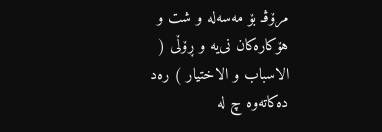مرۆڤـ بۆ مه‌سه‌له‌ ‌و شت ‌و هۆكاره‌كان نی‌یه‌ ‌و ڕۆڵی‌ ( الاسباب ‌و الاختیار ) ره‌د ده‌كاته‌وه‌ چ له‌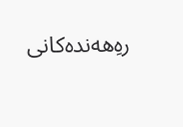ره‌ِهه‌نده‌كانی‌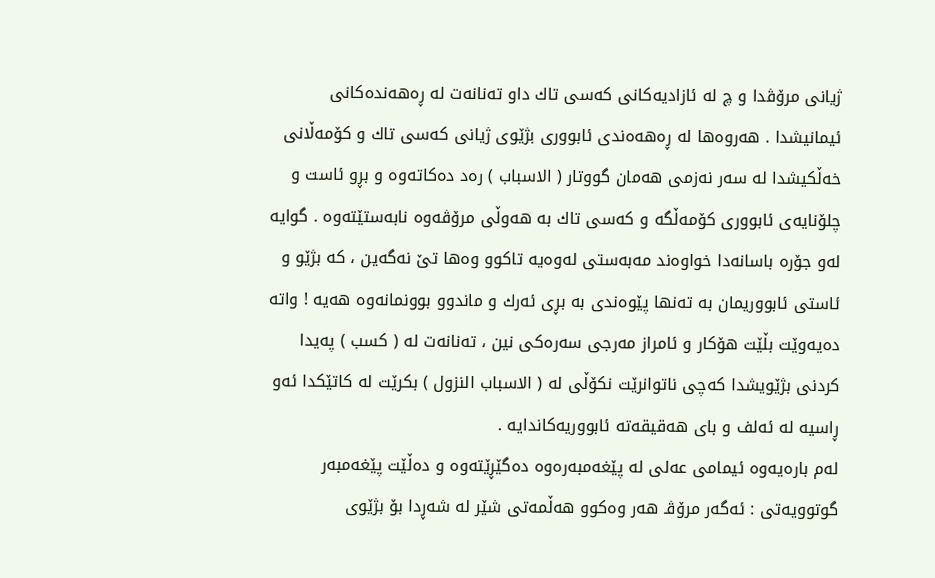ژیانی‌ مرۆڤدا ‌و چ له‌ ئازادیه‌كانی‌ كه‌سی‌ تاك دا‌و ته‌نانه‌ت له‌ ڕه‌هه‌نده‌كانی‌ ئیمانیشدا . هه‌روه‌ها له‌ ڕه‌هه‌ه‌ندی‌ ئابووری‌ بژێوی‌ ژیانی‌ كه‌سی‌ تاك ‌و كۆمه‌ڵانی‌ خه‌ڵكیشدا له‌ سه‌ر نه‌زمی‌ هه‌مان گووتار ( الاسباب ) ره‌د ده‌كاته‌وه‌ ‌و بڕ‌و ئاست ‌و چلۆنایه‌ی‌ ئابووری‌ كۆمه‌ڵگه‌ ‌و كه‌سی‌ تاك به‌ هه‌وڵی‌ مرۆڤه‌وه‌ نابه‌ستێته‌وه‌ . گوایه‌ له‌‌و جۆره‌ باسانه‌دا خواوه‌ند مه‌به‌ستی‌ له‌وه‌یه‌ تاكوو وه‌ها تێ‌ نه‌گه‌ین ، كه‌ بژێو ‌و ئاستی‌ ئابووریمان به‌ ته‌نها پێوه‌ندی‌ به‌ بڕی‌ ئه‌رك ‌و ماندوو بوونمانه‌وه‌ هه‌یه‌ ! واته‌ ده‌یه‌وێت بڵێت هۆكار ‌و ئامراز مه‌رجی‌ سه‌ره‌كی‌ نین ، ته‌نانه‌ت له‌ ( كسب ) په‌یدا كردنی‌ بژێویشدا كه‌چی‌ ناتوانرێت نكۆڵی‌ له‌ ( الاسباب النزول ) بكرێت له‌ كاتێكدا ئه‌‌و ڕاسیه‌ له‌ ئه‌لف ‌و بای‌ هه‌قیقه‌ته‌ ئابووریه‌كاندایه‌ .
له‌م باره‌یه‌وه‌ ئیمامی‌ عه‌لی‌ له‌ پێغه‌مبه‌ره‌وه‌ ده‌گێڕێته‌وه‌ ‌و ده‌ڵێت پێغه‌مبه‌ر گوتوویه‌تی‌ : ئه‌گه‌ر مرۆڤـ هه‌ر وه‌كوو هه‌ڵمه‌تی‌ شێر له‌ شه‌ڕدا بۆ بژێوی‌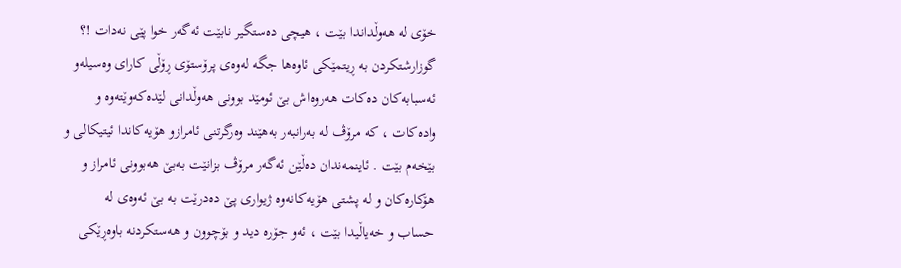خۆی‌ له‌ هه‌وڵداندا بێت ، هیچی‌ ده‌ستگیر نابێت ئه‌گه‌ر خوا پێی‌ نه‌دات !؟
گوزارشتكردن به‌ ڕیتمێكی‌ ئاوه‌ها جگه‌ له‌وه‌ی‌ پرۆستۆی‌ ڕۆڵی‌ كارای‌ وه‌سیله‌‌و ئه‌سبابه‌كان ده‌كات هه‌روه‌اش بێ‌ ئومێد بوونی‌ هه‌وڵدانی‌ لێده‌كه‌وێته‌وه‌ و واده‌كات ، كه‌ مرۆڤ له‌ به‌رانبه‌ر به‌هێند وه‌رگرتنی‌ ئامراز‌و هۆیه‌كاندا ئیتیكالی‌ ‌و بێخه‌م بێت . ئاینمه‌ندان ده‌ڵێن ئه‌گه‌ر مرۆڤ بزانێت به‌بێ‌ هه‌بوونی‌ ئامراز ‌و هۆكاره‌كان ‌و له‌ پشتی‌ هۆیه‌كانه‌وه‌ ژیواری‌ پێ‌ ده‌درێت به‌ بێ‌ ئه‌وه‌ی‌ له‌ حساب ‌و خه‌یاڵیدا بێت ، ئه‌‌و جۆره‌ دید ‌و بۆچوون ‌و هه‌ستكردنه‌ باوه‌ڕێكی‌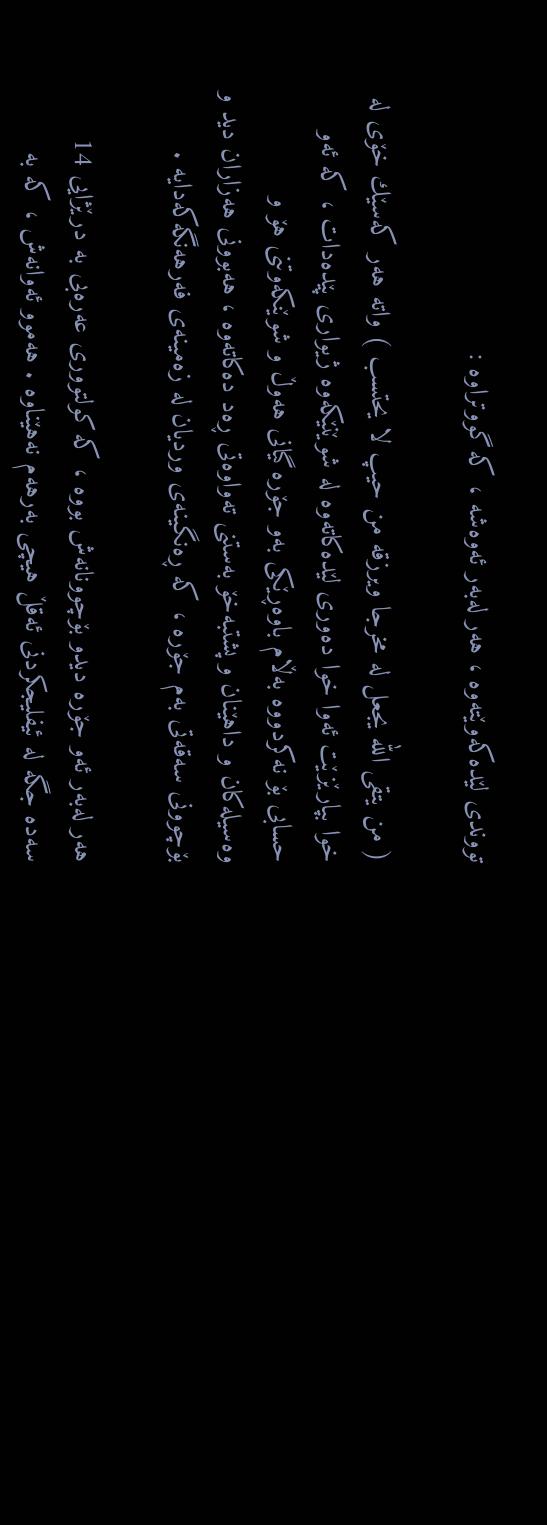تووندی‌ لێده‌كه‌وێته‌وه‌ ، هه‌ر له‌به‌ر ئه‌وه‌شه‌ ، كه‌ گووتراوه‌ :

( من یتقی‌ الله‌ یجعل له‌ مخرجا ویرزقه‌ من حیپ لا یحتسب ) واته‌ هه‌ر كه‌سێك خۆی‌ له‌ خوا بپارێزێت ئه‌وا خوا ده‌وری‌ لێده‌كاته‌وه‌ له‌ شوێنێكه‌وه‌ ژیواری‌ پێده‌دات ، كه‌ ئه‌‌و حسابی‌ بۆ نه‌كردووه‌ به‌ڵام باوه‌ڕێكی‌ به‌‌و جۆره‌ گیانی‌ هه‌وڵ ‌و شوێنكه‌وتنی‌ هۆ ‌و وه‌سیله‌كان ‌و داهێنان ‌و پشتبه‌خۆ به‌ستنی‌ ته‌واوه‌تی‌ ڕه‌د ده‌كاته‌وه‌ ، هه‌بوونی‌ هه‌زاران دید ‌و بۆچوونی‌ سه‌قه‌تی‌ به‌م جۆره‌ ، كه‌ ڕه‌نگینه‌ی‌ وردیان له‌ زه‌مینه‌ی‌ فه‌رهه‌نگه‌كه‌دایه‌ .

هه‌ر له‌به‌ر ئه‌و جۆره‌ دید‌و بۆچوونانه‌ش بووه‌ ، كه‌ كولتووری‌ عه‌ره‌بی‌ به‌ درێژایی‌ 14 سه‌ده‌ جگه‌ له‌ ئیفلیجكردنی‌ ئه‌قڵ هیچی‌ به‌رهه‌م نه‌هێناوه‌ . هه‌موو ئه‌وانه‌ش ، كه‌ به‌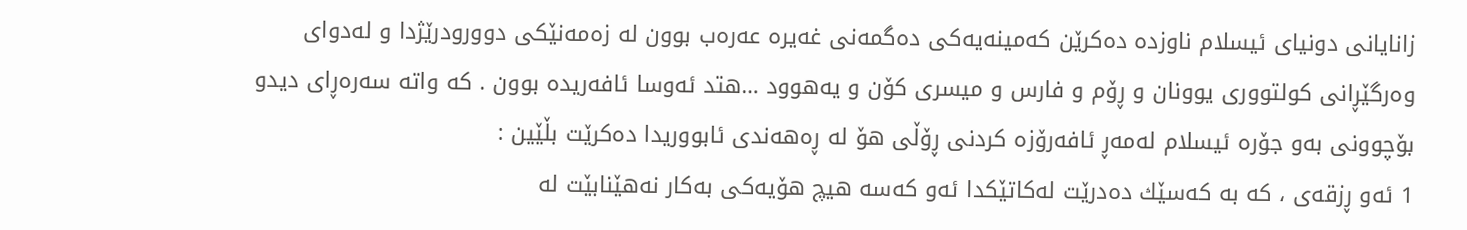زانایانی‌ دونیای‌ ئیسلام ناوزده‌ ده‌كرێن كه‌مینه‌یه‌كی‌ ده‌گمه‌نی‌ غه‌یره‌ عه‌ره‌ب بوون له‌ زه‌مه‌نێكی‌ دوور‌ودرێژدا ‌و له‌دوای‌ وه‌رگێڕانی‌ كولتووری‌ یوونان ‌و ڕۆم ‌و فارس ‌و میسری‌ كۆن ‌و یه‌هوود …هتد ئه‌وسا ئافه‌ریده‌ بوون . كه‌ واته‌ سه‌ره‌ڕای‌ دید‌و بۆچوونی‌ به‌‌و جۆره‌ ئیسلام له‌مه‌ڕ ئافه‌رۆزه‌ كردنی‌ ڕۆڵی‌ هۆ له‌ ڕه‌هه‌ندی‌ ئابووریدا ده‌كرێت بڵێین :
1 ئه‌‌و ڕزقه‌ی‌ ، كه‌ به‌ كه‌سێك ده‌درێت له‌كاتێكدا ئه‌‌و كه‌سه‌ هیچ هۆیه‌كی‌ به‌كار نه‌هێنابێت له‌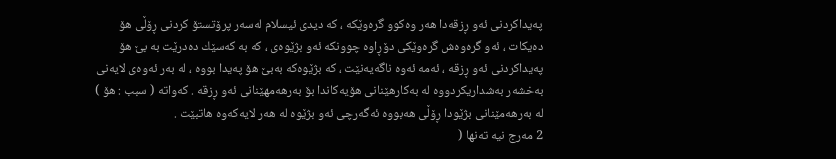په‌یداكردنی‌ ئه‌‌و ڕزقه‌دا هه‌ر وه‌كوو گره‌وێكه‌ ، كه‌ دیدی‌ ئیسلام له‌سه‌ر پرۆتستۆ كردنی‌ ڕۆڵی‌ هۆ ده‌یكات ، ئه‌‌و گره‌وه‌ش گره‌وێكی‌ دۆڕاوه‌ چوونكه‌ ئه‌‌و بژێوه‌ی‌ ، كه‌ به‌ كه‌سێك ده‌درێت به‌ بێ‌ هۆ په‌یداكردنی‌ ئه‌‌و ڕزقه‌ ، ئه‌مه‌ ئه‌وه‌ ناگه‌یه‌نێت ، كه‌ بژێوه‌كه‌ به‌بێ‌ هۆ په‌یدا بووه‌ ، له‌ به‌ر ئه‌وه‌ی‌ لایه‌نی‌ به‌خشه‌ر به‌شداریكردووه‌ له‌ به‌كارهێنانی‌ هۆیه‌كاندا بۆ به‌رهه‌مهێنانی‌ ئه‌و ڕزقه‌ . كه‌واته‌ ( سبب : هۆ ) له‌ به‌رهه‌مێنانی‌ بژێودا ڕۆڵی‌ هه‌بووه‌ ئه‌گه‌رچی‌ ئه‌‌و بژێوه‌ له‌ هه‌ر لایه‌كه‌وه‌ هاتبێت .
2 مه‌رج نیه‌ ته‌نها (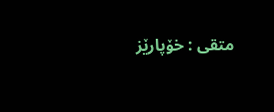متقی‌ : خۆپارێز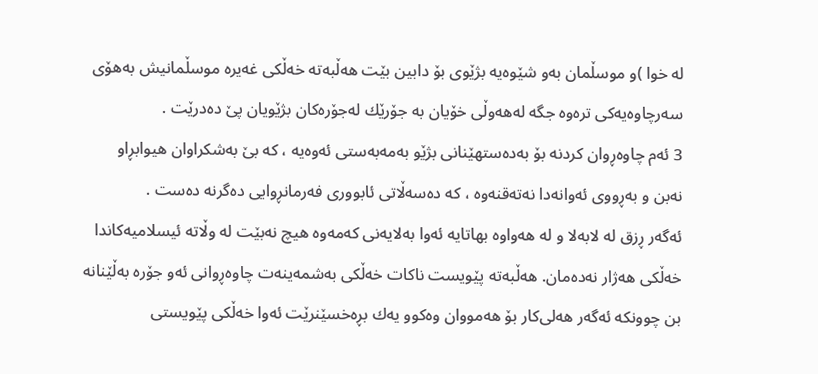له‌ خوا )و موسڵمان به‌‌و شێوه‌یه‌ بژێوی‌ بۆ دابین بێت هه‌ڵبه‌ته‌ خه‌ڵكی‌ غه‌یره‌ موسڵمانیش به‌هۆی‌ سه‌رچاوه‌یه‌كی‌ تره‌وه‌ جگه‌ له‌هه‌وڵی‌ خۆیان به‌ جۆرێك له‌جۆره‌كان بژێویان پێ‌ ده‌درێت .
3 ئه‌م چاوه‌ڕوان كردنه‌ بۆ به‌ده‌ستهێنانی‌ بژێو به‌مه‌به‌ستی‌ ئه‌وه‌یه‌ ، كه‌ بێ‌ به‌شكراوان هیوابڕاو نه‌بن ‌و به‌ڕووی‌ ئه‌وانه‌دا نه‌ته‌قنه‌وه‌ ، كه‌ ده‌سه‌ڵاتی‌ ئابووری‌ فه‌رمانڕوایی‌ ده‌گرنه‌ ده‌ست .
ئه‌گه‌ر ڕزق له‌ لابه‌لا ‌و له‌ هه‌واوه‌ بهاتایه‌ ئه‌وا به‌لایه‌نی‌ كه‌مه‌وه‌ هیچ نه‌بێت له‌ وڵاته‌ ئیسلامیه‌كاندا خه‌ڵكی‌ هه‌ژار نه‌ده‌مان. هه‌ڵبه‌ته‌ پێویست ناكات خه‌ڵكی‌ به‌شمه‌ینه‌ت چاوه‌ڕوانی‌ ئه‌‌و جۆره‌ به‌ڵێنانه‌ بن چوونكه‌ ئه‌گه‌ر هه‌لی‌كار بۆ هه‌مووان وه‌كوو یه‌ك بڕه‌خسێنرێت ئه‌وا خه‌ڵكی‌ پێویستی‌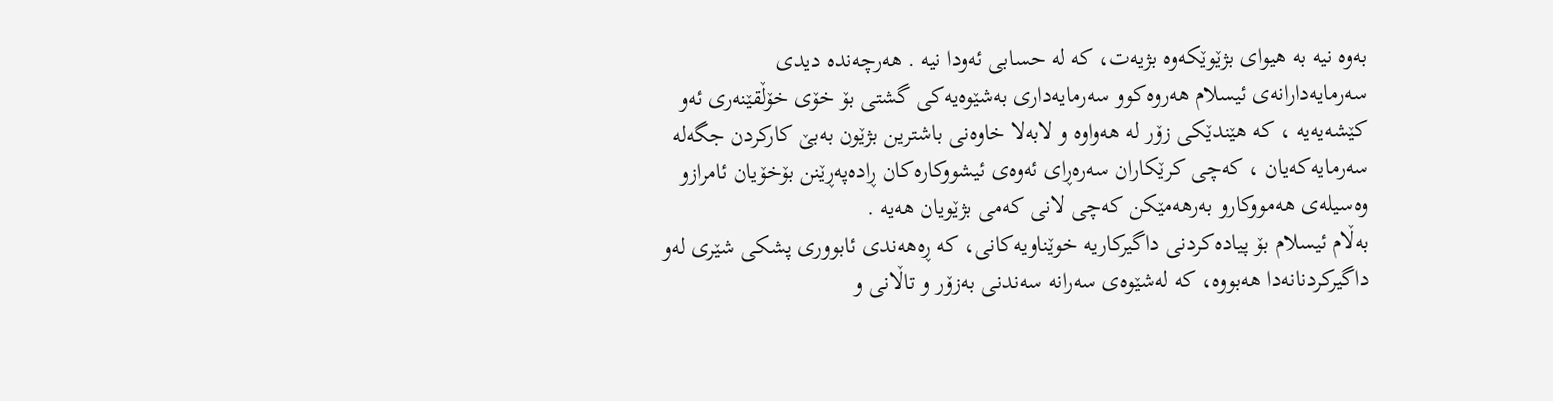به‌وه‌ نیه‌ به‌ هیوای‌ بژێوێكه‌وه‌ بژیه‌ت، كه‌ له‌ حسابی‌ ئه‌ودا نیه‌ . هه‌رچه‌نده‌ دیدی‌ سه‌رمایه‌دارانه‌ی‌ ئیسلام هه‌روه‌كوو سه‌رمایه‌داری‌ به‌شێوه‌یه‌كی‌ گشتی‌ بۆ خۆی‌ خۆڵقێنه‌ری‌ ئه‌‌و كێشه‌یه‌یه‌ ، كه‌ هێندێكی‌ زۆر له‌ هه‌واوه‌ ‌و لابه‌لا خاوه‌نی‌ باشترین بژێون به‌بێ‌ كاركردن جگه‌له‌ سه‌رمایه‌كه‌یان ، كه‌چی‌ كرێكاران سه‌ره‌ڕای‌ ئه‌وه‌ی‌ ئیشووكاره‌كان ڕاده‌په‌ڕێنن بۆخۆیان ئامراز‌و وه‌سیله‌ی‌ هه‌مووكارو به‌رهه‌مێكن كه‌چی‌ لانی‌ كه‌می‌ بژێویان هه‌یه‌ .
به‌ڵام ئیسلام بۆ پیاده‌كردنی‌ داگیركاریه‌ خوێناویه‌كانی‌، كه‌ ڕه‌هه‌ندی‌ ئابووری‌ پشكی‌ شێری‌ له‌‌و داگیركردنانه‌دا هه‌بووه‌، كه‌ له‌شێوه‌ی‌ سه‌رانه‌ سه‌ندنی‌ به‌زۆر ‌و تاڵانی‌ ‌و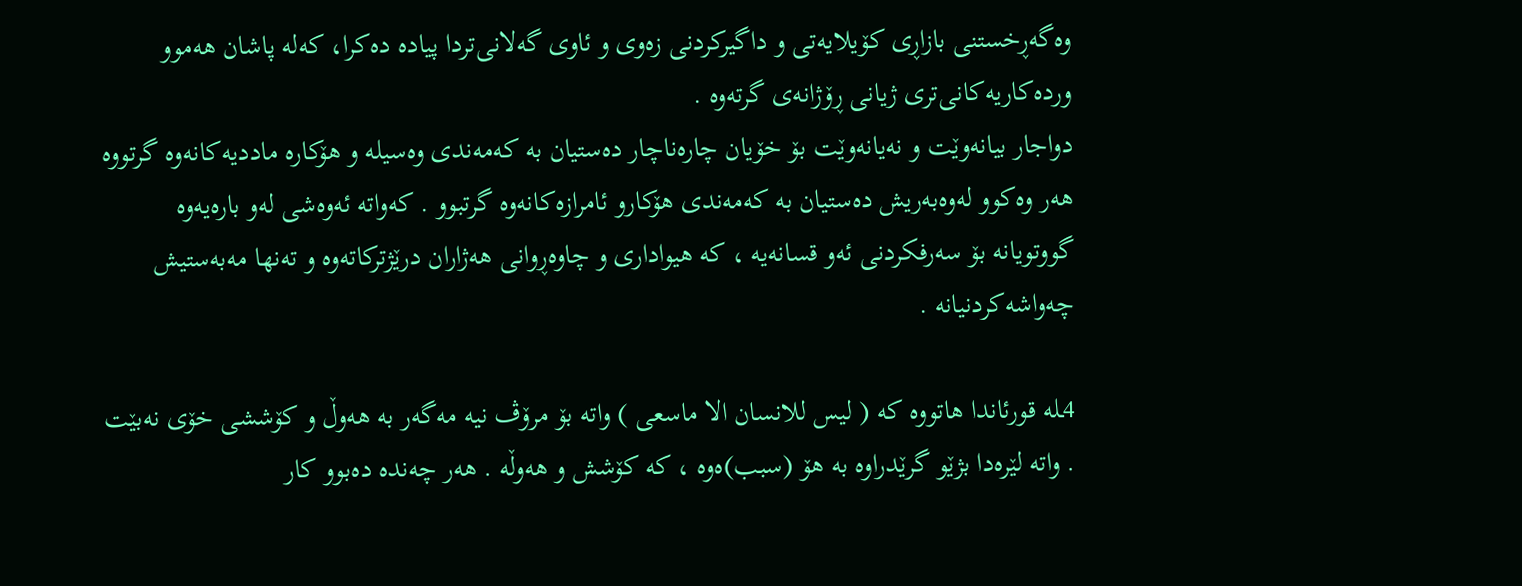وه‌گه‌ڕخستنی‌ بازاڕی‌ كۆیلایه‌تی‌ ‌و داگیركردنی‌ زه‌وی‌ ‌و ئاوی‌ گه‌لانی‌تردا پیاده‌ ده‌كرا، كه‌له‌ پاشان هه‌موو ورده‌كاریه‌كانی‌تری‌ ژیانی‌ ڕۆژانه‌ی‌ گرته‌وه‌ .
دواجار بیانه‌وێت ‌و نه‌یانه‌وێت بۆ خۆیان چاره‌ناچار ده‌ستیان به‌ كه‌مه‌ندی‌ وه‌سیله‌ ‌و هۆكاره‌ ماددیه‌كانه‌وه‌ گرتووه‌ هه‌ر وه‌كوو له‌وه‌به‌ریش ده‌ستیان به‌ كه‌مه‌ندی‌ هۆكارو ئامرازه‌كانه‌وه‌ گرتبوو . كه‌واته‌ ئه‌وه‌شی‌ له‌‌و باره‌یه‌وه‌ گووتویانه‌ بۆ سه‌رفكردنی‌ ئه‌‌و قسانه‌یه‌ ، كه‌ هیواداری‌ ‌و چاوه‌ڕوانی‌ هه‌ژاران درێژتركاته‌وه‌ ‌و ته‌نها مه‌به‌ستیش چه‌واشه‌كردنیانه‌ .

4ـله‌ قورئاندا هاتووه‌ كه‌ ( لیس للانسان الا ماسعی‌ ) واته‌ بۆ مرۆڤ نیه‌ مه‌گه‌ر به‌ هه‌وڵ ‌و كۆششی‌ خۆی‌ نه‌بێت . واته‌ لێره‌دا بژێو گرێدراوه‌ به‌ هۆ (سبب)ه‌وه‌ ، كه‌ كۆشش ‌و هه‌وڵه‌ . هه‌ر چه‌نده‌ ده‌بوو كار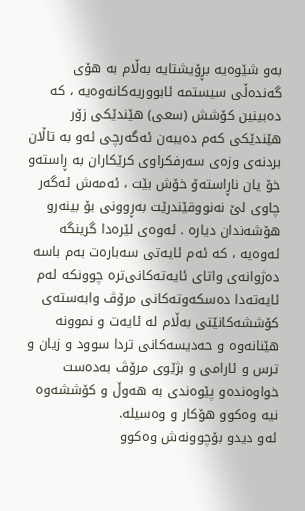به‌‌و شێوه‌یه‌ بڕۆیشتایه‌ به‌ڵام به‌ هۆی‌ گه‌نده‌ڵی‌ سیستمه‌ ئابووریه‌كانه‌وه‌یه‌ ، كه‌ ده‌بینین كۆشش (سعی) هێندێكی‌ زۆر هێندێكی‌ كه‌م ده‌یبه‌ن ئه‌گه‌رچی‌ ئه‌‌و به‌ تاڵان بردنه‌ی‌ وزه‌ی‌ سه‌رفكراوی‌ كرێكاران به‌ ڕاسته‌‌و خۆ یان ناڕاسته‌ۆ خۆش بێت ، ئه‌مه‌ش ئه‌گه‌ر چاوی‌ لێ‌ نه‌نووقێندرێت به‌ڕوونی‌ بۆ بینه‌ر‌و هۆشه‌ندان دیاره‌ . ئه‌وه‌ی‌ لێره‌دا گرینگه‌ ئه‌وه‌یه‌ ، كه‌ ئه‌م ئایه‌تی‌ سه‌باره‌ت به‌م باسه‌ ده‌ژوانه‌ی‌ واتای‌ ئایه‌ته‌كانی‌تره‌ چوونكه‌ له‌م ئایه‌ته‌دا ده‌سكه‌وته‌كانی‌ مرۆڤ وابه‌سته‌ی‌ كۆششه‌كانێتی‌ به‌ڵام له‌ ئایه‌ت ‌و نموونه‌ هێنانه‌وه‌ ‌و حه‌دیسه‌كانی‌ تردا سوود ‌و زیان ‌و ترس ‌و ئارامی‌ ‌و بژێوی‌ مرۆڤ به‌ده‌ست خواوه‌نده‌‌و پێوه‌ندی‌ به‌ هه‌وڵ ‌و كۆششه‌وه‌ نیه‌ وه‌كوو هۆكار ‌و وه‌سیله‌.
ئه‌‌و دید‌و بۆچوونه‌ش وه‌كوو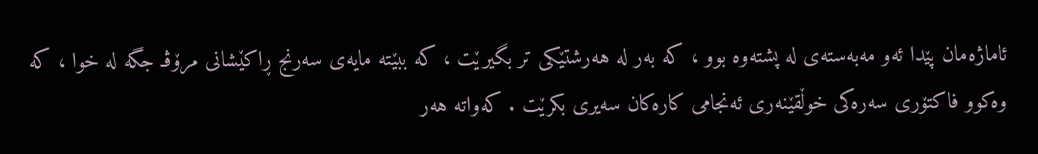ئاماژه‌مان پێدا ئه‌‌و مه‌به‌سته‌ی‌ له‌ پشته‌وه‌ بوو ، كه‌ به‌ر له‌ هه‌رشتێكی‌ تر بگیرێت ، كه‌ ببێته‌ مایه‌ی‌ سه‌رنج ڕاكێشانی‌ مرۆڤـ جگه‌ له‌ خوا ، كه‌ وه‌كوو فاكتۆری‌ سه‌ره‌كی‌ خوڵقێنه‌ری‌ ئه‌نجامی‌ كاره‌كان سه‌یری‌ بكرێت . كه‌واته‌ هه‌ر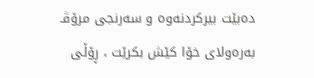ده‌بێت بیركردنه‌وه‌ ‌و سه‌رنجی‌ مرۆڤـ به‌ره‌‌ولای‌ خۆا كێش بكرێت ، ڕۆڵی‌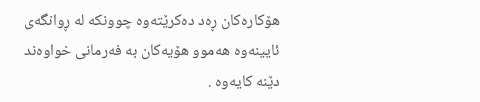هۆكاره‌كان ڕه‌د ده‌كرێته‌وه‌ چوونكه‌ له‌ ڕوانگه‌ی‌ ئایینه‌وه‌ هه‌موو هۆیه‌كان به‌ فه‌رمانی‌ خواوه‌ند دێنه‌ كایه‌وه‌ .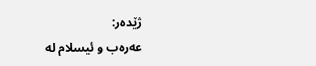ژێده‌ر:
عه‌ره‌ب ‌و ئیسلام له‌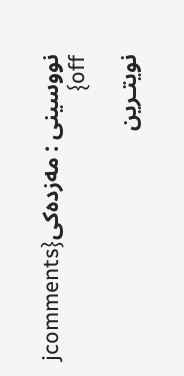نووسینی‌ : مه‌زده‌كی‌{jcomments off}

نویتـرین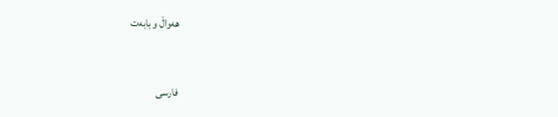هەواڵ و بابەت


فارسی